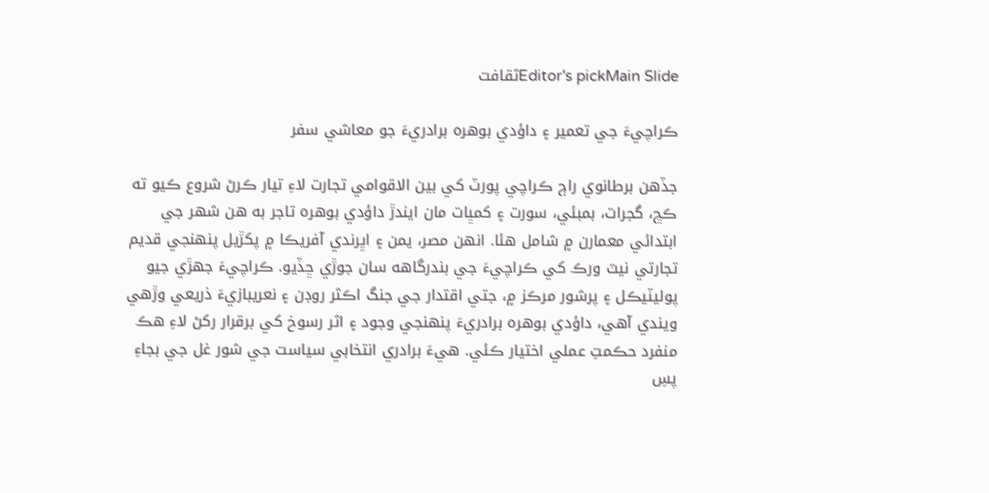Editor's pickMain Slideثقافت

ڪراچيءَ جي تعمير ۽ داؤدي بوهره برادريءَ جو معاشي سفر

جڏهن برطانوي راڄ ڪراچي پورٽ کي بين الاقوامي تجارت لاءِ تيار ڪرڻ شروع ڪيو ته ڪڇ، گجرات، بمبئي، سورت ۽ کمڀات مان ايندڙ داؤدي بوهره تاجر به هن شهر جي ابتدائي معمارن ۾ شامل هئا. انهن مصر، يمن ۽ اڀرندي آفريڪا ۾ پکڙيل پنهنجي قديم تجارتي نيٽ ورڪ کي ڪراچيءَ جي بندرگاهه سان جوڙي ڇڏيو. ڪراچيءَ جهڙي جيو پوليٽيڪل ۽ پرشور مرڪز ۾، جتي اقتدار جي جنگ اڪثر روڊن ۽ نعريبازيءَ ذريعي وڙهي ويندي آهي، داؤدي بوهره برادريءَ پنهنجي وجود ۽ اثر رسوخ کي برقرار رکڻ لاءِ هڪ منفرد حڪمتِ عملي اختيار ڪئي. هيءَ برادري انتخابي سياست جي شور غل جي بجاءِ پسِ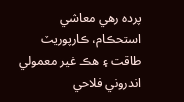پرده رهي معاشي استحڪام، ڪارپوريٽ طاقت ۽ هڪ غير معمولي اندروني فلاحي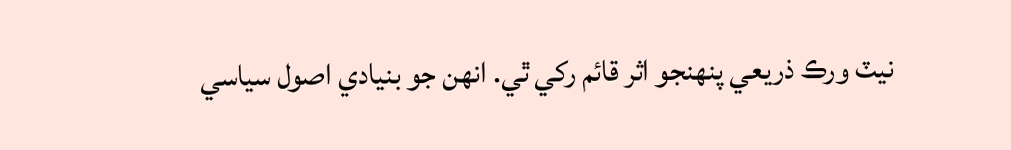نيٽ ورڪ ذريعي پنهنجو اثر قائم رکي ٿي. انهن جو بنيادي اصول سياسي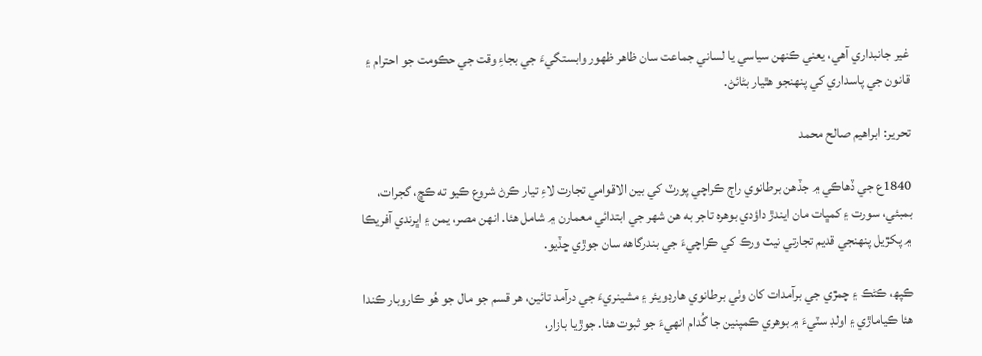غير جانبداري آهي، يعني ڪنهن سياسي يا لساني جماعت سان ظاهر ظهور وابستگيءَ جي بجاءِ وقت جي حڪومت جو احترام ۽ قانون جي پاسداري کي پنهنجو هٿيار بڻائڻ.

تحرير: ابراهيم صالح محمد

1840ع جي ڏهاڪي ۾ جڏهن برطانوي راڄ ڪراچي پورٽ کي بين الاقوامي تجارت لاءِ تيار ڪرڻ شروع ڪيو ته ڪڇ، گجرات، بمبئي، سورت ۽ کمڀات مان ايندڙ داؤدي بوهره تاجر به هن شهر جي ابتدائي معمارن ۾ شامل هئا. انهن مصر، يمن ۽ اڀرندي آفريڪا ۾ پکڙيل پنهنجي قديم تجارتي نيٽ ورڪ کي ڪراچيءَ جي بندرگاهه سان جوڙي ڇڏيو.

ڪپھ، ڪڻڪ ۽ چمڙي جي برآمدات کان وٺي برطانوي هارڊويئر ۽ مشينريءَ جي درآمد تائين، ھر قسم جو مال جو ھُو ڪاروبار ڪندا ھئا ڪياماڙي ۽ اولڊ سٽيءَ ۾ بوهري ڪمپنين جا گُدام انھيءَ جو ثبوت ھئا. جوڙيا بازار،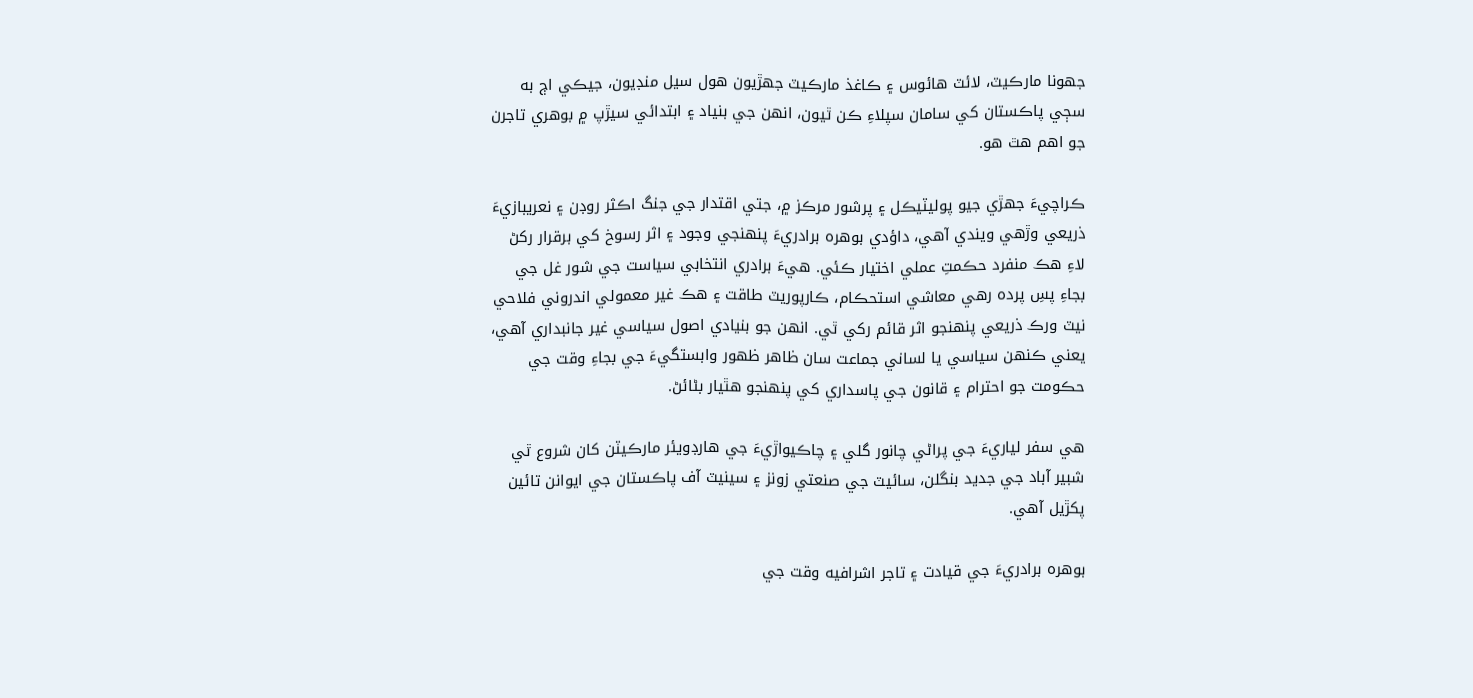جھونا مارڪيٽ، لائٽ هائوس ۽ ڪاغذ مارڪيٽ جهڙيون هول سيل منڊيون، جيڪي اڄ به سڄي پاڪستان کي سامان سپلاءِ ڪن ٿيون، انهن جي بنياد ۽ ابتدائي سيڙپ ۾ بوهري تاجرن جو اهم هٿ هو.

ڪراچيءَ جهڙي جيو پوليٽيڪل ۽ پرشور مرڪز ۾، جتي اقتدار جي جنگ اڪثر روڊن ۽ نعريبازيءَ ذريعي وڙهي ويندي آهي، داؤدي بوهره برادريءَ پنهنجي وجود ۽ اثر رسوخ کي برقرار رکڻ لاءِ هڪ منفرد حڪمتِ عملي اختيار ڪئي. هيءَ برادري انتخابي سياست جي شور غل جي بجاءِ پسِ پرده رهي معاشي استحڪام، ڪارپوريٽ طاقت ۽ هڪ غير معمولي اندروني فلاحي نيٽ ورڪ ذريعي پنهنجو اثر قائم رکي ٿي. انهن جو بنيادي اصول سياسي غير جانبداري آهي، يعني ڪنهن سياسي يا لساني جماعت سان ظاهر ظهور وابستگيءَ جي بجاءِ وقت جي حڪومت جو احترام ۽ قانون جي پاسداري کي پنهنجو هٿيار بڻائڻ.

هي سفر لياريءَ جي پراڻي چانور گلي ۽ چاڪيواڙيءَ جي هارڊويئر مارڪيٽن کان شروع ٿي شبير آباد جي جديد بنگلن، سائيٽ جي صنعتي زونز ۽ سينيٽ آف پاڪستان جي ايوانن تائين پکڙيل آهي.

بوهره برادريءَ جي قيادت ۽ تاجر اشرافيه وقت جي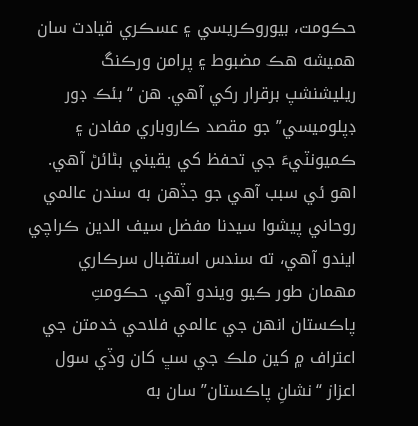حڪومت، بيوروڪريسي ۽ عسڪري قيادت سان هميشه هڪ مضبوط ۽ پرامن ورڪنگ ريليشنشپ برقرار رکي آهي. هن “بئڪ ڊور ڊپلوميسي” جو مقصد ڪاروباري مفادن ۽ ڪميونٽيءَ جي تحفظ کي يقيني بڻائڻ آهي. اهو ئي سبب آهي جو جڏهن به سندن عالمي روحاني پيشوا سيدنا مفضل سيف الدين ڪراچي ايندو آهي، ته سندس استقبال سرڪاري مهمان طور ڪيو ويندو آهي. حڪومتِ پاڪستان انهن جي عالمي فلاحي خدمتن جي اعتراف ۾ کين ملڪ جي سڀ کان وڏي سول اعزاز “نشانِ پاڪستان” سان به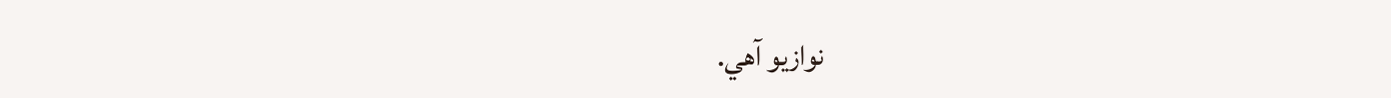نوازيو آهي.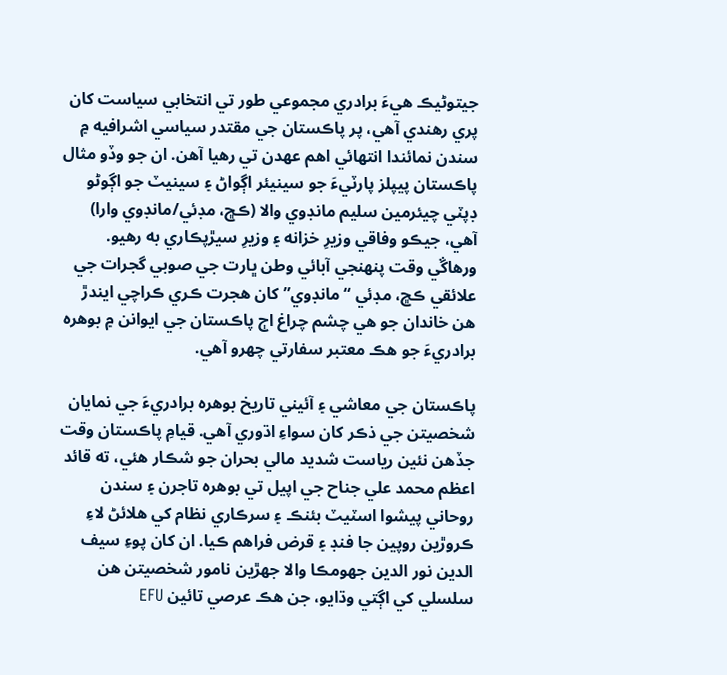جيتوڻيڪ هيءَ برادري مجموعي طور تي انتخابي سياست کان پري رهندي آهي، پر پاڪستان جي مقتدر سياسي اشرافيه ۾ سندن نمائندا انتهائي اهم عهدن تي رهيا آهن. ان جو وڏو مثال پاڪستان پيپلز پارٽيءَ جو سينيئر اڳواڻ ۽ سينيٽ جو اڳوڻو ڊپٽي چيئرمين سليم مانڊوي والا (ڪڇ، مڊئي/مانڊوي وارا) آهي، جيڪو وفاقي وزيرِ خزانه ۽ وزيرِ سيڙپڪاري به رهيو. ورهاڱي وقت پنهنجي آبائي وطن ڀارت جي صوبي گجرات جي علائقي ڪڇ، مڊئي “مانڊوي” کان هجرت ڪري ڪراچي ايندڙ هن خاندان جو هي چشم چراغ اڄ پاڪستان جي ايوانن ۾ بوهره برادريءَ جو هڪ معتبر سفارتي چهرو آهي.

پاڪستان جي معاشي ۽ آئيني تاريخ بوهره برادريءَ جي نمايان شخصيتن جي ذڪر کان سواءِ اڌوري آهي. قيامِ پاڪستان وقت جڏهن نئين رياست شديد مالي بحران جو شڪار هئي، ته قائد اعظم محمد علي جناح جي اپيل تي بوهره تاجرن ۽ سندن روحاني پيشوا اسٽيٽ بئنڪ ۽ سرڪاري نظام کي هلائڻ لاءِ ڪروڙين روپين جا فنڊ ۽ قرض فراهم ڪيا. ان کان پوءِ سيف الدين نور الدين جھومڪا والا جهڙين نامور شخصيتن هن سلسلي کي اڳتي وڌايو، جن هڪ عرصي تائين EFU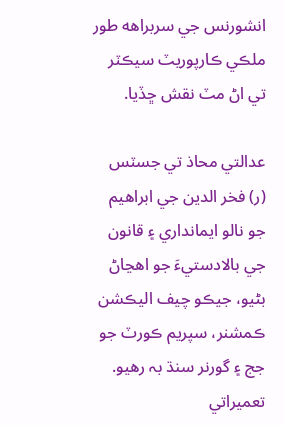انشورنس جي سربراهه طور ملڪي ڪارپوريٽ سيڪٽر تي اڻ مٽ نقش ڇڏيا.

عدالتي محاذ تي جسٽس (ر) فخر الدين جي ابراهيم جو نالو ايمانداري ۽ قانون جي بالادستيءَ جو اھڃاڻ بڻيو، جيڪو چيف اليڪشن ڪمشنر، سپريم ڪورٽ جو جج ۽ گورنر سنڌ بہ رهيو. تعميراتي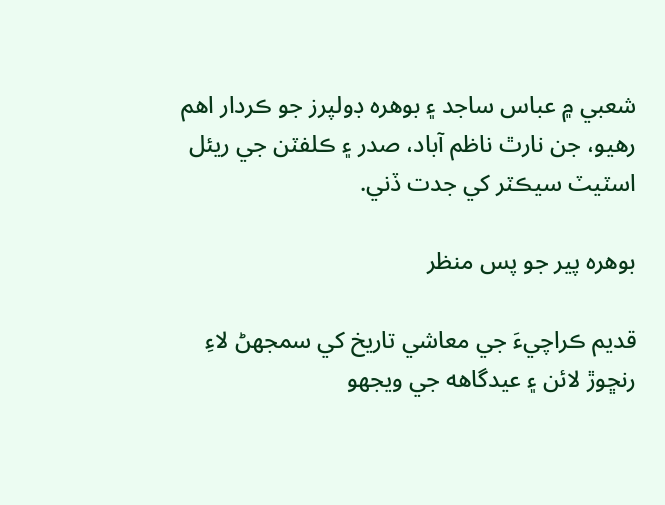شعبي ۾ عباس ساجد ۽ بوهره ڊولپرز جو ڪردار اھم رهيو، جن نارٿ ناظم آباد، صدر ۽ ڪلفٽن جي ريئل اسٽيٽ سيڪٽر کي جدت ڏني.

بوهره پير جو پس منظر

قديم ڪراچيءَ جي معاشي تاريخ کي سمجهڻ لاءِ رنڇوڙ لائن ۽ عيدگاهه جي ويجهو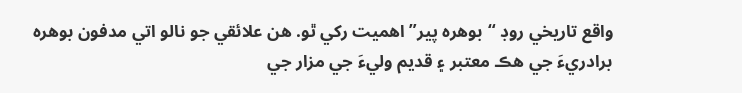واقع تاريخي روڊ “بوهره پير” اهميت رکي ٿو. هن علائقي جو نالو اتي مدفون بوهره برادريءَ جي هڪ معتبر ۽ قديم وليءَ جي مزار جي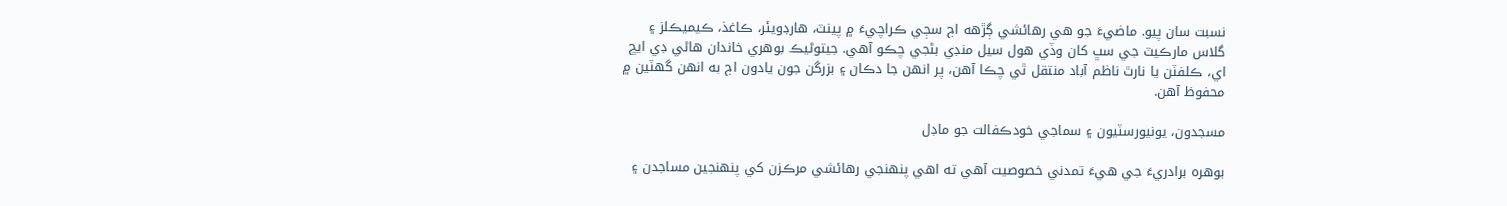نسبت سان پيو. ماضيءَ جو هي رهائشي ڳڙهه اڄ سڄي ڪراچيءَ ۾ پينٽ، هارڊويئر، ڪاغذ، ڪيميڪلز ۽ گلاس مارڪيٽ جي سڀ کان وڏي هول سيل منڊي بڻجي چڪو آهي. جيتوڻيڪ بوهري خاندان هاڻي ڊي ايڇ اي، ڪلفٽن يا نارٿ ناظم آباد منتقل ٿي چڪا آهن، پر انهن جا دڪان ۽ بزرگن جون يادون اڄ به انهن گھٽين ۾ محفوظ آهن.

مسجدون، يونيورسٽيون ۽ سماجي خودڪفالت جو ماڊل

بوهره برادريءَ جي هيءَ تمدني خصوصيت آهي ته اهي پنهنجي رهائشي مرڪزن کي پنهنجين مساجدن ۽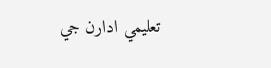تعليمي ادارن جي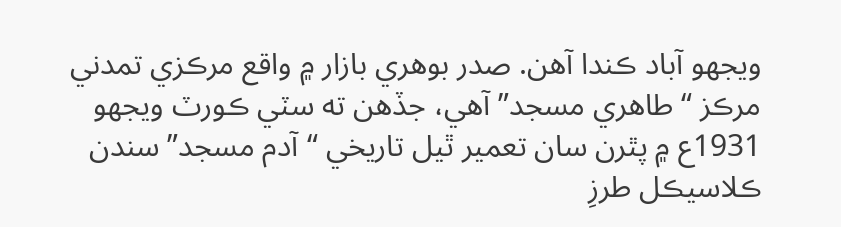ويجھو آباد ڪندا آهن. صدر بوهري بازار ۾ واقع مرڪزي تمدني مرڪز “طاهري مسجد” آهي، جڏهن ته سٽي ڪورٽ ويجهو 1931ع ۾ پٿرن سان تعمير ٿيل تاريخي “آدم مسجد” سندن ڪلاسيڪل طرزِ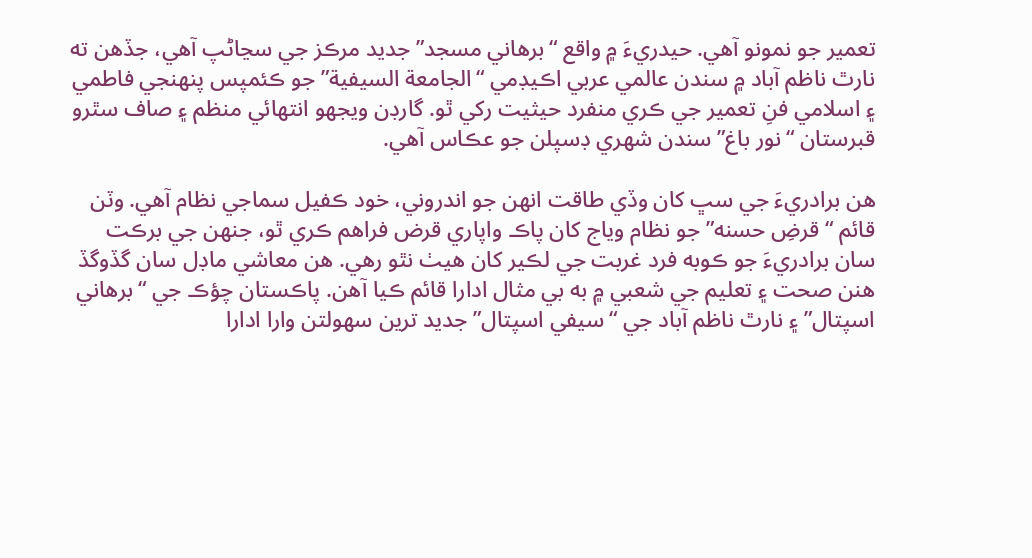تعمير جو نمونو آهي. حيدريءَ ۾ واقع “برهاني مسجد” جديد مرڪز جي سڃاڻپ آهي، جڏهن ته نارٿ ناظم آباد ۾ سندن عالمي عربي اڪيڊمي “الجامعة السيفية” جو ڪئمپس پنهنجي فاطمي ۽ اسلامي فنِ تعمير جي ڪري منفرد حيثيت رکي ٿو. گارڊن ويجهو انتهائي منظم ۽ صاف سٿرو قبرستان “نور باغ” سندن شهري ڊسپلن جو عڪاس آهي.

هن برادريءَ جي سڀ کان وڏي طاقت انهن جو اندروني، خود ڪفيل سماجي نظام آهي. وٽن قائم “قرضِ حسنه” جو نظام وياج کان پاڪ واپاري قرض فراهم ڪري ٿو، جنهن جي برڪت سان برادريءَ جو ڪوبه فرد غربت جي لڪير کان هيٺ نٿو رهي. هن معاشي ماڊل سان گڏوگڏ هنن صحت ۽ تعليم جي شعبي ۾ به بي مثال ادارا قائم ڪيا آهن. پاڪستان چؤڪ جي “برهاني اسپتال” ۽ نارٿ ناظم آباد جي “سيفي اسپتال” جديد ترين سهولتن وارا ادارا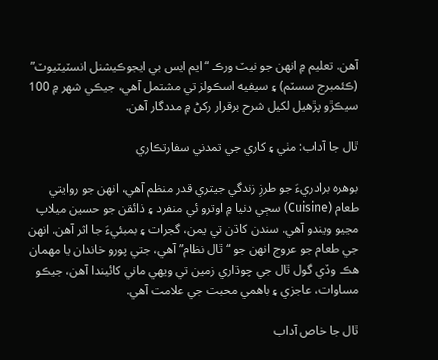آهن. تعليم ۾ انهن جو نيٽ ورڪ “ايم ايس بي ايجوڪيشنل انسٽيٽيوٽ” (ڪئمبرج سسٽم) ۽ سيفيه اسڪولز تي مشتمل آهي، جيڪي شهر ۾ 100 سيڪڙو پڙهيل لکيل شرح برقرار رکڻ ۾ مددگار آهن.

ٿال جا آداب: مٺي ۽ کاري جي تمدني سفارتڪاري

بوهره برادريءَ جو طرزِ زندگي جيتري قدر منظم آهي، انهن جو روايتي طعام (Cuisine) سڄي دنيا ۾ اوترو ئي منفرد ۽ ذائقن جو حسين ميلاپ مڃيو ويندو آهي. سندن کاڌن تي يمن، گجرات ۽ بمبئيءَ جا اثر آهن. انهن جي طعام جو عروج انهن جو “ٿال نظام” آهي، جتي پورو خاندان يا مهمان هڪ وڏي گول ٿال جي چوڌاري زمين تي ويهي ماني کائيندا آهن، جيڪو مساوات، عاجزي ۽ باهمي محبت جي علامت آهي.

ٿال جا خاص آداب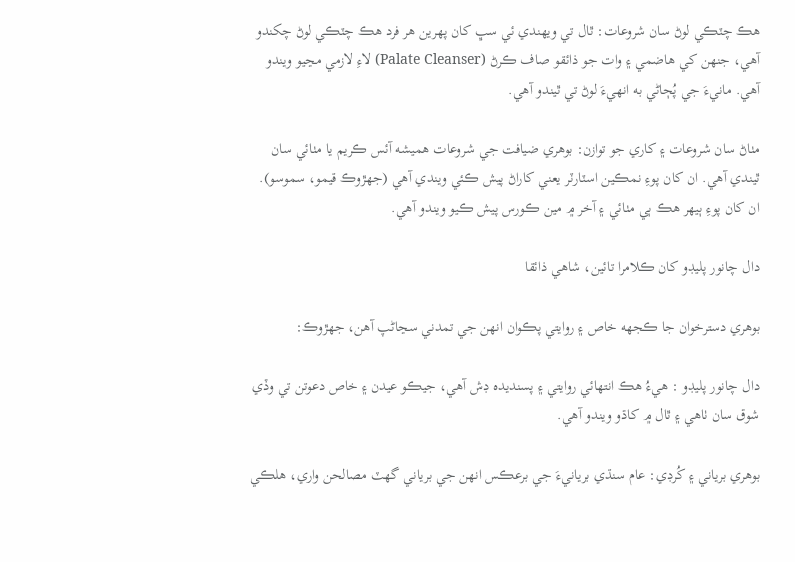هڪ چٽڪي لوڻ سان شروعات: ٿال تي ويهندي ئي سڀ کان پهرين هر فرد هڪ چٽڪي لوڻ چکندو آهي، جنهن کي هاضمي ۽ وات جو ذائقو صاف ڪرڻ (Palate Cleanser) لاءِ لازمي مڃيو ويندو آهي. مانيءَ جي پُڄاڻي به انهيءَ لوڻ تي ٿيندو آهي.

مٺاڻ سان شروعات ۽ کاري جو توازن: بوهري ضيافت جي شروعات هميشه آئس ڪريم يا مٺائي سان ٿيندي آهي. ان کان پوءِ نمڪين اسٽارٽر يعني کاراڻ پيش ڪئي ويندي آهي (جهڙوڪ قيمو، سموسو). ان کان پوءِ ٻيهر هڪ ٻي مٺائي ۽ آخر ۾ مين ڪورس پيش ڪيو ويندو آهي.

دال چانور پليڊو کان ڪلامرا تائين، شاهي ذائقا

بوهري دسترخوان جا ڪجهه خاص ۽ روايتي پڪوان انهن جي تمدني سڃاڻپ آهن، جهڙوڪ:

دال چانور پليڊو : هيءُ هڪ انتهائي روايتي ۽ پسنديده ڊش آهي، جيڪو عيدن ۽ خاص دعوتن تي وڏي شوق سان ٺاهي ۽ ٿال ۾ کاڌو ويندو آهي.

بوهري برياني ۽ کُرڊي: عام سنڌي بريانيءَ جي برعڪس انهن جي برياني گھٽ مصالحن واري، هلڪي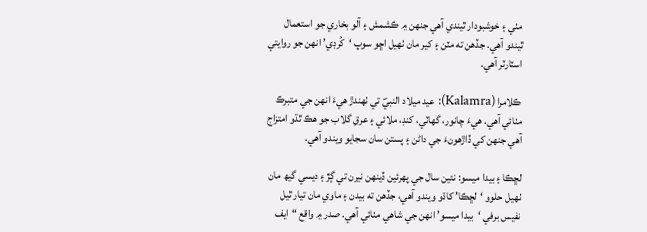مٺي ۽ خوشبودار ٿيندي آهي جنهن ۾ ڪشمش ۽ آلو بخاري جو استعمال ٿيندو آهي. جڏهن ته مٽن ۽ کير مان ٺهيل اڇو سوپ ‘کُرڊي’ انهن جو روايتي اسٽارٽر آهي.

ڪلامرا (Kalamra): عيد ميلاد النبيؐ تي ٺهندڙ هيءَ انهن جي متبرڪ مٺائي آهي. هيءَ چانور، گھاٽي، کنڊ، ملائي ۽ عرقِ گلاب جو هڪ ٿڌو امتزاج آهي جنهن کي ڏاڙھونءَ جي داڻن ۽ پستن سان سجايو ويندو آهي.

لڇڪا ۽ بيدا ميسو: نئين سال جي پهرئين ڏينهن نيرن تي ڳڙ ۽ ديسي گيھ مان ٺهيل حلوو ‘لڇڪا’ کاڌو ويندو آهي، جڏهن ته بيدن ۽ ماوي مان تيار ٿيل نفيس برفي ‘بيدا ميسو’ انهن جي شاهي مٺائي آهي. صدر ۾ واقع “ايف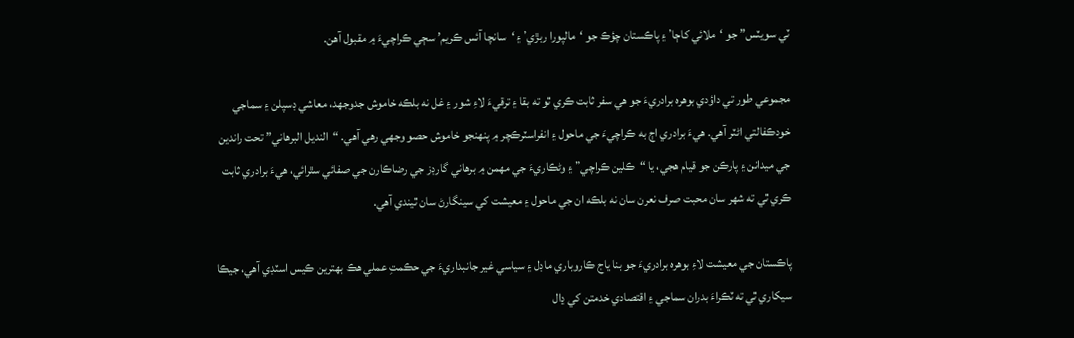ٽي سويٽس” جو ‘ملائي کاڄا’ ۽ پاڪستان چؤڪ جو ‘مالپورا ربڙي’ ۽ ‘سانچا آئس ڪريم’ سڄي ڪراچيءَ ۾ مقبول آهن.

مجموعي طور تي داؤدي بوهره برادريءَ جو هي سفر ثابت ڪري ٿو ته بقا ۽ ترقيءَ لاءِ شور ۽ غل نه بلڪه خاموش جدوجهد، معاشي ڊسپلن ۽ سماجي خودڪفالتي اڻٽر آهي. هيءَ برادري اڄ به ڪراچيءَ جي ماحول ۽ انفراسٽرڪچر ۾ پنهنجو خاموش حصو وجهي رهي آهي. “النديل البرهاني” تحت راندين جي ميدانن ۽ پارڪن جو قيام هجي، يا “ڪلين ڪراچي” ۽ وڻڪاريءَ جي مھمن ۾ برهاني گارڊز جي رضاڪارن جي صفائي سٿرائي، هيءَ برادري ثابت ڪري ٿي ته شهر سان محبت صرف نعرن سان نه بلڪه ان جي ماحول ۽ معيشت کي سينگارڻ سان ٿيندي آهي.

پاڪستان جي معيشت لاءِ بوهره برادريءَ جو بنا ياج ڪاروباري ماڊل ۽ سياسي غير جانبداريءَ جي حڪمتِ عملي هڪ بهترين ڪيس اسٽڊي آهي، جيڪا سيکاري ٿي ته ٽڪراءَ بدران سماجي ۽ اقتصادي خدمتن کي ڍال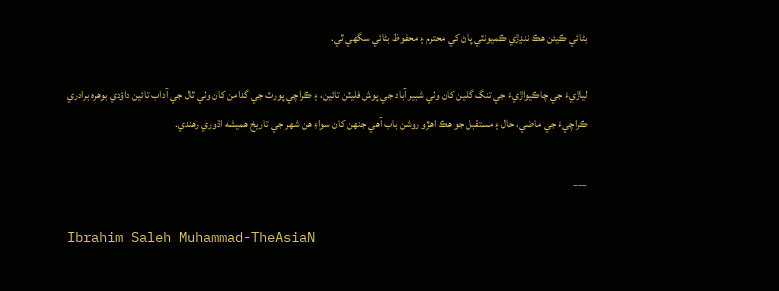بڻائي ڪيئن هڪ ننڍڙي ڪميونٽي پاڻ کي محترم ۽ محفوظ بڻائي سگهي ٿي.

لياڙيءَ جي چاڪيواڙيءَ جي تنگ گلين کان وٺي شبير آباد جي پوش فليٽن تائين، ۽ ڪراچي پورٽ جي گدامن کان وٺي ٿال جي آداب تائين داؤدي بوهره برادري ڪراچيءَ جي ماضي، حال ۽ مستقبل جو هڪ اهڙو روشن باب آهي جنهن کان سواءِ هن شهر جي تاريخ هميشه اڌوري رهندي.

___

Ibrahim Saleh Muhammad-TheAsiaN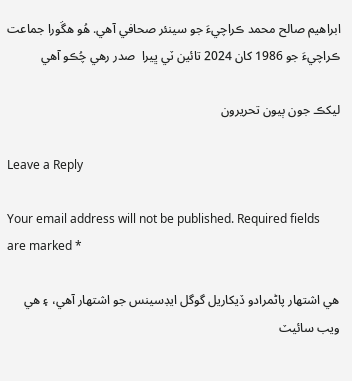ابراھيم صالح محمد ڪراچيءَ جو سينئر صحافي آھي. ھُو ھڱورا جماعت ڪراچيءَ جو 1986 کان 2024 تائين ٽي ڀيرا  صدر رھي چُڪو آھي

ليکڪ جون ٻيون تحريرون

Leave a Reply

Your email address will not be published. Required fields are marked *

هي اشتهار پاڻمرادو ڏيکاريل گوگل ايڊسينس جو اشتهار آهي، ۽ هي ويب سائيٽ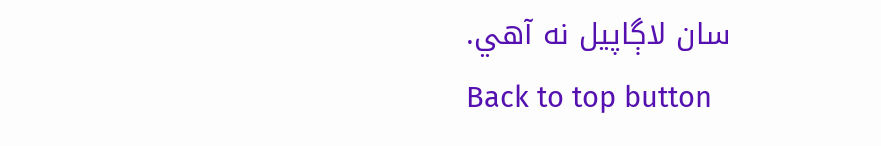سان لاڳاپيل نه آهي.
Back to top button